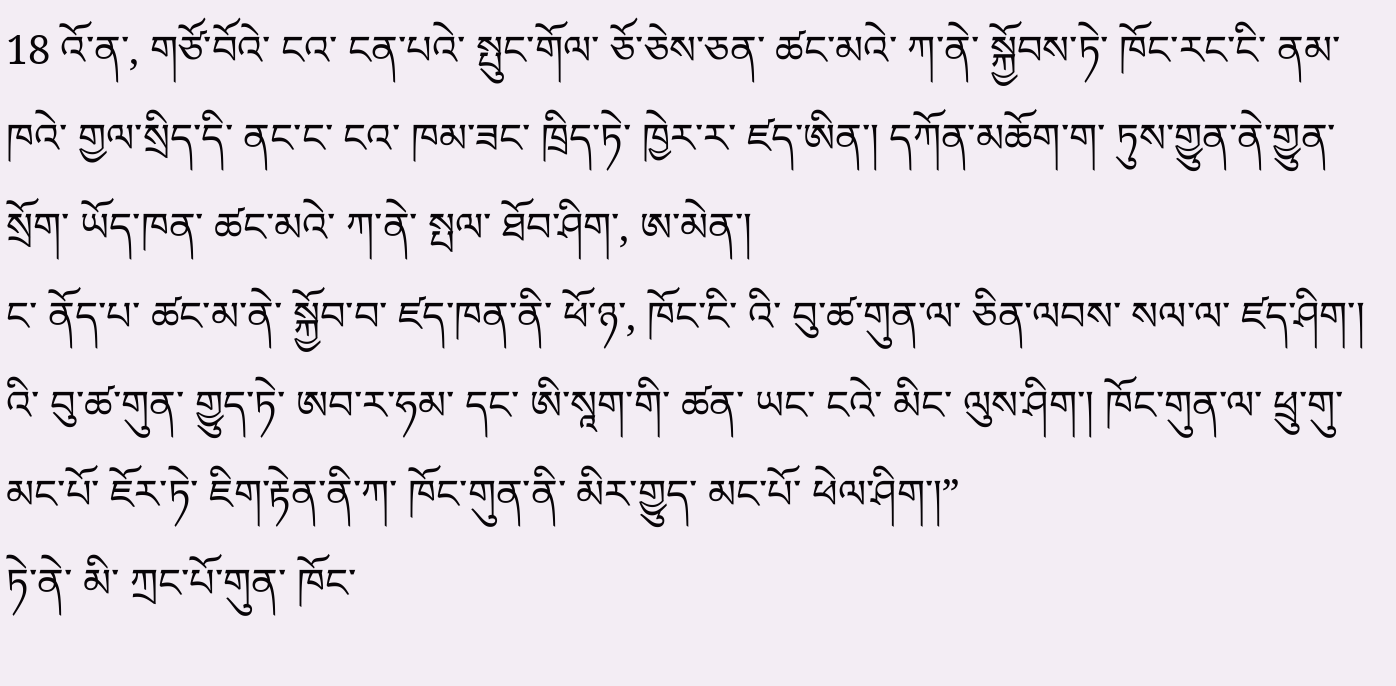18 འོ་ན་, གཙོ་བོའེ་ ངའ་ ངན་པའེ་ སྤུང་གོལ་ ཅོ་ཅེས་ཅན་ ཚང་མའེ་ ཀ་ནེ་ སྐྱོབས་ཏེ་ ཁོང་རང་ངི་ ནམ་ཁའེ་ གྱལ་སྲིད་དི་ ནང་ང་ ངའ་ ཁམ་ཟང་ ཁྲིད་ཏེ་ ཁྱེར་ར་ ཛད་ཨིན་། དཀོན་མཆོག་ག་ ཏུས་གྱུན་ནེ་གྱུན་ སྲོག་ ཡོད་ཁན་ ཚང་མའེ་ ཀ་ནེ་ སྤལ་ ཐོབ་ཤིག་, ཨ་མེན་།
ང་ ནོད་པ་ ཚང་མ་ནེ་ སྐྱོབ་བ་ ཛད་ཁན་ནི་ ཕོ་ཉ་, ཁོང་ངི་ འི་ བུ་ཚ་གུན་ལ་ ཅིན་ལབས་ སལ་ལ་ ཛད་ཤིག་། འི་ བུ་ཚ་གུན་ གྱུད་ཏེ་ ཨབ་ར་ཧམ་ དང་ ཨི་སཱག་གི་ ཚན་ ཡང་ ངའེ་ མིང་ ལུས་ཤིག་། ཁོང་གུན་ལ་ ཕྲུ་གུ་ མང་པོ་ ཇོར་ཏེ་ ཇིག་རྟེན་ནི་ཀ་ ཁོང་གུན་ནི་ མིར་གྱུད་ མང་པོ་ ཕེལ་ཤིག་།”
ཏེ་ནེ་ མི་ ཀྲང་པོ་གུན་ ཁོང་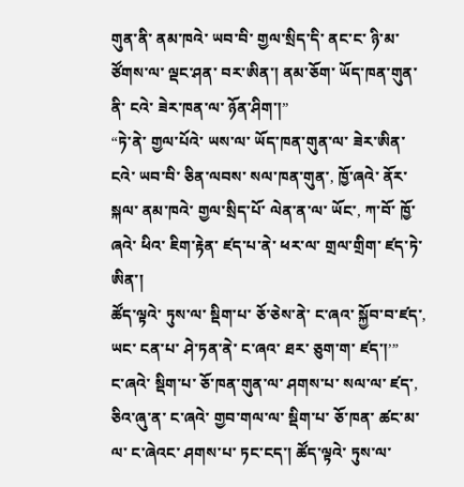གུན་ནི་ ནམ་ཁའེ་ ཡབ་བི་ གྱལ་སྲིད་དི་ ནང་ང་ ཉི་མ་ ཙོགས་ལ་ ལྡང་ཤན་ བར་ཨིན་། ནམ་ཅོག་ ཡོད་ཁན་གུན་ནི་ ངའེ་ ཟེར་ཁན་ལ་ ཉོན་ཤིག་།”
“ཏེ་ནེ་ གྱལ་པོའེ་ ཡས་ལ་ ཡོད་ཁན་གུན་ལ་ ཟེར་ཨིན་ ངའེ་ ཡབ་བི་ ཅིན་ལབས་ སལ་ཁན་གུན་, ཁྱོ་ཞའེ་ ནོར་སྐལ་ ནམ་ཁའེ་ གྱལ་སྲིད་པོ་ ལེན་ན་ལ་ ཡོང་, ཀ་བོ་ ཁྱོ་ཞའེ་ ཕིའ་ ཇིག་རྟེན་ ཛད་པ་ནེ་ ཕར་ལ་ གྲལ་གྲིག་ ཛད་ཏེ་ ཨིན་།
ཚོད་ལྟའེ་ ཏུས་ལ་ སྡིག་པ་ ཅོ་ཅེས་ནེ་ ང་ཞའ་ སྐྱོབ་བ་ཛད་, ཡང་ ངན་པ་ ཤེ་ཏན་ནེ་ ང་ཞའ་ ཐར་ ཅུག་ག་ ཛད་།’”
ང་ཞའེ་ སྡིག་པ་ ཅོ་ཁན་གུན་ལ་ ཤགས་པ་ སལ་ལ་ ཛད་, ཅིའ་ཞུ་ན་ ང་ཞའེ་ གྱབ་གལ་ལ་ སྡིག་པ་ ཅོ་ཁན་ ཚང་མ་ལ་ ང་ཞེའང་ ཤགས་པ་ ཏང་ངད་། ཚོད་ལྟའེ་ ཏུས་ལ་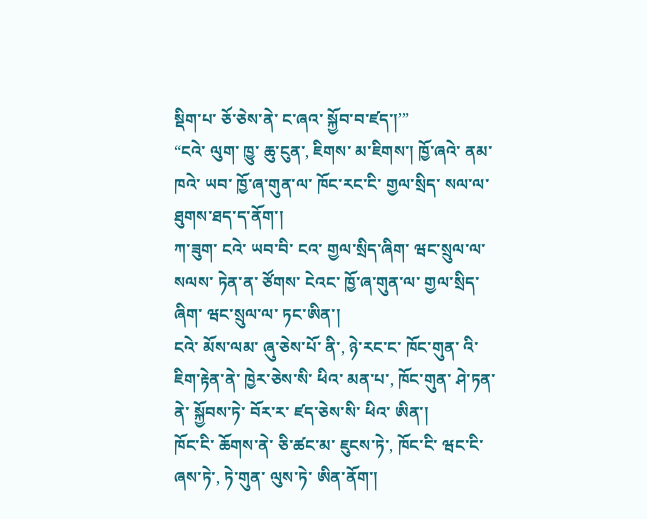སྡིག་པ་ ཅོ་ཅེས་ནེ་ ང་ཞའ་ སྐྱོབ་བ་ཛད་།’”
“ངའེ་ ལུག་ ཁྱུ་ ཆུ་ངུན་, ཇིགས་ མ་ཇིགས་། ཁྱོ་ཞའེ་ ནམ་ཁའེ་ ཡབ་ ཁྱོ་ཞ་གུན་ལ་ ཁོང་རང་ངི་ གྱལ་སྲིད་ སལ་ལ་ ཐུགས་ཐད་ད་ནོག་།
ཀ་ཟུག་ ངའེ་ ཡབ་བི་ ངའ་ གྱལ་སྲིད་ཞིག་ ཝང་སྲུལ་ལ་ སལས་ ཏེན་ན་ ཙོགས་ ངེའང་ ཁྱོ་ཞ་གུན་ལ་ གྱལ་སྲིད་ཞིག་ ཝང་སྲུལ་ལ་ ཏང་ཨིན་།
ངའེ་ མོས་ལམ་ ཞུ་ཅེས་པོ་ ནི་, ཉེ་རང་ང་ ཁོང་གུན་ འི་ ཇིག་རྟེན་ནེ་ ཁྱེར་ཅེས་སི་ ཕིའ་ མན་པ་, ཁོང་གུན་ ཤེ་ཏན་ནེ་ སྐྱོབས་ཏེ་ བོར་ར་ ཛད་ཅེས་སི་ ཕིའ་ ཨིན་།
ཁོང་ངི་ ཆོགས་ནེ་ ཅི་ཚང་མ་ ཇུངས་ཏེ་, ཁོང་ངི་ ཝང་ངི་ ཞས་ཏེ་, ཏེ་གུན་ ལུས་ཏེ་ ཨིན་ནོག་།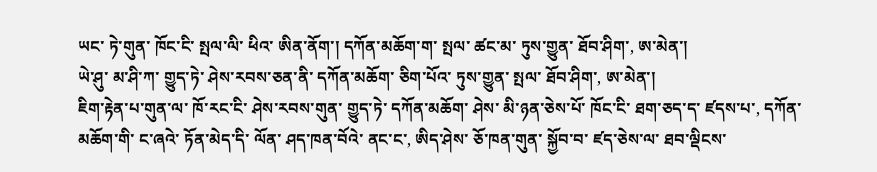ཡང་ ཏེ་གུན་ ཁོང་ངི་ སྤལ་ལི་ ཕིའ་ ཨིན་ནོག་། དཀོན་མཆོག་ག་ སྤལ་ ཚང་མ་ ཏུས་གྱུན་ ཐོབ་ཤིག་, ཨ་མེན་།
ཡེ་ཤུ་ མ་ཤི་ཀ་ གྱུད་ཏེ་ ཤེས་རབས་ཅན་ནི་ དཀོན་མཆོག་ ཅིག་པོའ་ ཏུས་གྱུན་ སྤལ་ ཐོབ་ཤིག་, ཨ་མེན་།
ཇིག་རྟེན་པ་གུན་ལ་ ཁོ་རང་ངི་ ཤེས་རབས་གུན་ གྱུད་ཏེ་ དཀོན་མཆོག་ ཤེས་ མི་ཉན་ཅེས་པོ་ ཁོང་ངི་ ཐག་ཅད་ད་ ཛདས་པ་, དཀོན་མཆོག་གི་ ང་ཞའེ་ ཏོན་མེད་དི་ ལོན་ ཤད་ཁན་བོའེ་ ནང་ང་, ཨིད་ཤེས་ ཅོ་ཁན་གུན་ སྐྱོབ་བ་ ཛད་ཅེས་ལ་ ཐབ་ལྡིངས་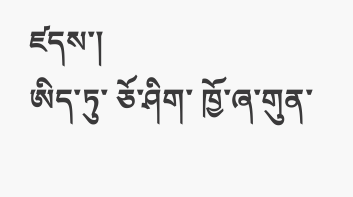ཛདས་།
ཨིད་ཏུ་ ཅོ་ཤིག་ ཁྱོ་ཞ་གུན་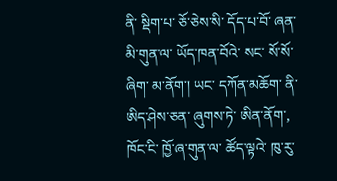ནི་ སྡིག་པ་ ཅོ་ཅེས་སི་ དོད་པ་བོ་ ཞན་ མི་གུན་ལ་ ཡོད་ཁན་བོའེ་ སང་ སོ་སོ་ཞིག་ མ་ནོག་། ཡང་ དཀོན་མཆོག་ ནི་ ཨིད་ཤེས་ཅན་ ཞུགས་ཏེ་ ཨིན་ནོག་, ཁོང་ངི་ ཁྱོ་ཞ་གུན་ལ་ ཚོད་ལྟའེ་ ཁུ་རུ་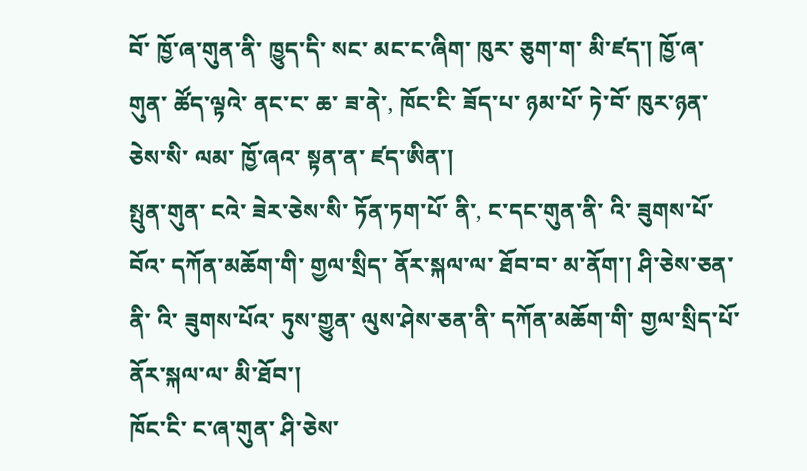བོ་ ཁྱོ་ཞ་གུན་ནི་ ཁྱུད་དི་ སང་ མང་ང་ཞིག་ ཁུར་ ཅུག་ག་ མི་ཛད་། ཁྱོ་ཞ་གུན་ ཚོད་ལྟའེ་ ནང་ང་ ཆ་ ཟ་ནེ་, ཁོང་ངི་ ཟོད་པ་ ཉམ་པོ་ ཏེ་བོ་ ཁུར་ཉན་ཅེས་སི་ ལམ་ ཁྱོ་ཞའ་ སྟན་ན་ ཛད་ཨིན་།
སྤུན་གུན་ ངའེ་ ཟེར་ཅེས་སི་ ཏོན་ཏག་པོ་ ནི་, ང་དང་གུན་ནི་ འི་ ཟུགས་པོ་བོའ་ དཀོན་མཆོག་གི་ གྱལ་སྲིད་ ནོར་སྐལ་ལ་ ཐོབ་བ་ མ་ནོག་། ཤི་ཅེས་ཅན་ནི་ འི་ ཟུགས་པོའ་ ཏུས་གྱུན་ ལུས་ཤེས་ཅན་ནི་ དཀོན་མཆོག་གི་ གྱལ་སྲིད་པོ་ ནོར་སྐལ་ལ་ མི་ཐོབ་།
ཁོང་ངི་ ང་ཞ་གུན་ ཤི་ཅེས་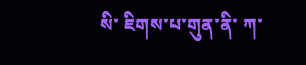སི་ ཇིགས་པ་གུན་ནི་ ཀ་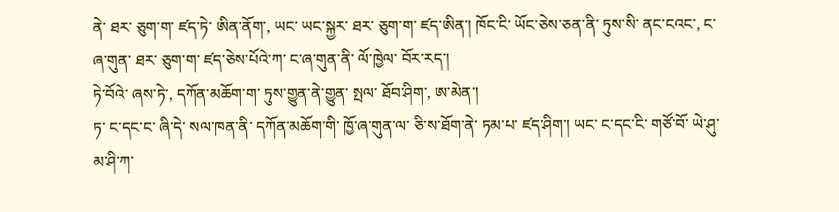ནེ་ ཐར་ ཅུག་ག་ ཛད་ཏེ་ ཨིན་ནོག་, ཡང་ ཡང་སྐྱར་ ཐར་ ཅུག་ག་ ཛད་ཨིན་། ཁོང་ངི་ ཡོང་ཅེས་ཅན་ནི་ ཏུས་སི་ ནང་ངའང་, ང་ཞ་གུན་ ཐར་ ཅུག་ག་ ཛད་ཅེས་པོའེ་ཀ་ ང་ཞ་གུན་ནི་ ལོ་ཁྱེལ་ བོར་རད་།
ཏེ་བོའེ་ ཞས་ཏེ་, དཀོན་མཆོག་ག་ ཏུས་གྱུན་ནེ་གྱུན་ སྤལ་ ཐོབ་ཤིག་, ཨ་མེན་།
ཏ་ ང་དང་ང་ ཞི་དེ་ སལ་ཁན་ནི་ དཀོན་མཆོག་གི་ ཁྱོ་ཞ་གུན་ལ་ ཅི་ས་ཐོག་ནེ་ ཏམ་པ་ ཛད་ཤིག་། ཡང་ ང་དང་ངི་ གཙོ་བོ་ ཡེ་ཤུ་ མ་ཤི་ཀ་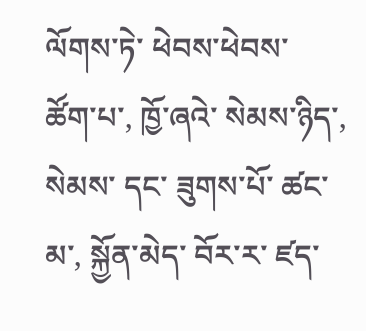ལོགས་ཏེ་ ཕེབས་ཕེབས་ ཚོག་པ་, ཁྱོ་ཞའེ་ སེམས་ཉིད་, སེམས་ དང་ ཟུགས་པོ་ ཚང་མ་, སྐྱོན་མེད་ བོར་ར་ ཛད་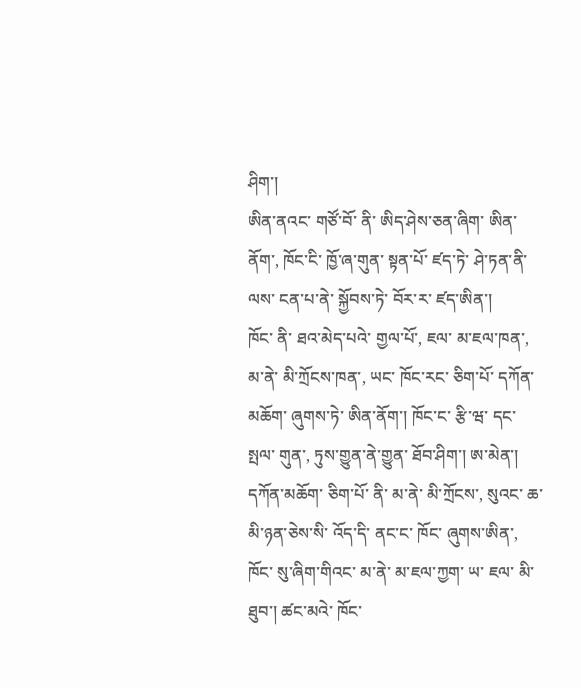ཤིག་།
ཨིན་ནའང་ གཙོ་བོ་ ནི་ ཨིད་ཤེས་ཅན་ཞིག་ ཨིན་ནོག་, ཁོང་ངི་ ཁྱོ་ཞ་གུན་ སྟན་པོ་ ཛད་ཏེ་ ཤེ་ཏན་ནི་ ལས་ ངན་པ་ནེ་ སྐྱོབས་ཏེ་ བོར་ར་ ཛད་ཨིན་།
ཁོང་ ནི་ ཐའ་མེད་པའེ་ གྱལ་པོ་, ཇལ་ མ་ཇལ་ཁན་, མ་ནེ་ མི་ཀྲོངས་ཁན་, ཡང་ ཁོང་རང་ ཅིག་པོ་ དཀོན་མཆོག་ ཞུགས་ཏེ་ ཨིན་ནོག་། ཁོང་ང་ རྩི་ཝ་ དང་ སྤལ་ གུན་, ཏུས་གྱུན་ནེ་གྱུན་ ཐོབ་ཤིག་། ཨ་མེན་།
དཀོན་མཆོག་ ཅིག་པོ་ ནི་ མ་ནེ་ མི་ཀྲོངས་, སུའང་ ཆ་ མི་ཉན་ཅེས་སི་ འོད་དི་ ནང་ང་ ཁོང་ ཞུགས་ཨིན་, ཁོང་ སུ་ཞིག་གིའང་ མ་ནེ་ མ་ཇལ་ཀྱག་ ཡ་ ཇལ་ མི་ཐུབ་། ཚང་མའེ་ ཁོང་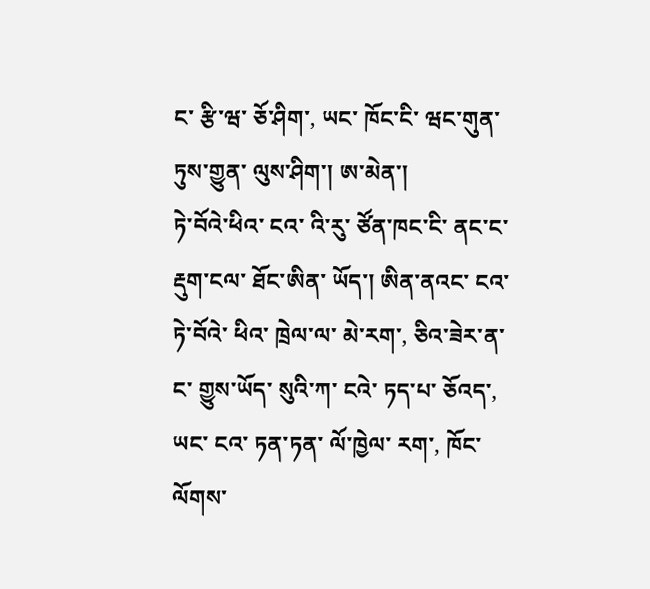ང་ རྩི་ཝ་ ཅོ་ཤིག་, ཡང་ ཁོང་ངི་ ཝང་གུན་ ཏུས་གྱུན་ ལུས་ཤིག་། ཨ་མེན་།
ཏེ་བོའེ་ཕིའ་ ངའ་ འི་རུ་ ཙོན་ཁང་ངི་ ནང་ང་ རྡུག་ངལ་ ཐོང་ཨིན་ ཡོད་། ཨིན་ནའང་ ངའ་ ཏེ་བོའེ་ ཕིའ་ ཁྲེལ་ལ་ མེ་རག་, ཅིའ་ཟེར་ན་ ང་ གྱུས་ཡོད་ སུའི་ཀ་ ངའེ་ ཏད་པ་ ཅོའད་, ཡང་ ངའ་ ཏན་ཏན་ ལོ་ཁྱེལ་ རག་, ཁོང་ ལོགས་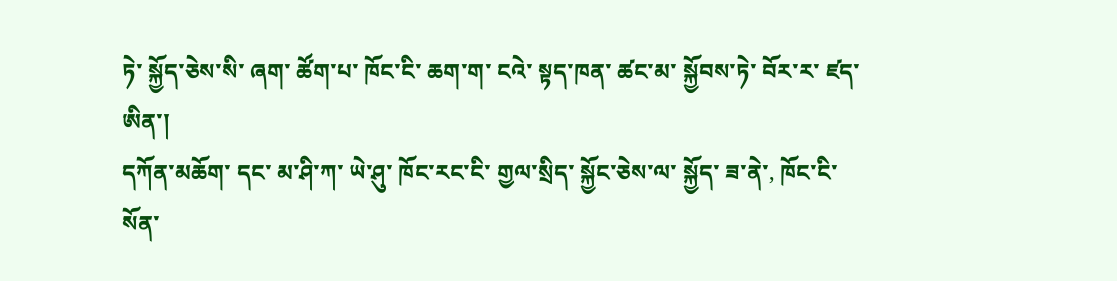ཏེ་ སྐྱོད་ཅེས་སི་ ཞག་ ཚོག་པ་ ཁོང་ངི་ ཆག་ག་ ངའེ་ སྟད་ཁན་ ཚང་མ་ སྐྱོབས་ཏེ་ བོར་ར་ ཛད་ཨིན་།
དཀོན་མཆོག་ དང་ མ་ཤི་ཀ་ ཡེ་ཤུ་ ཁོང་རང་ངི་ གྱལ་སྲིད་ སྐྱོང་ཅེས་ལ་ སྐྱོད་ ཟ་ནེ་, ཁོང་ངི་ སོན་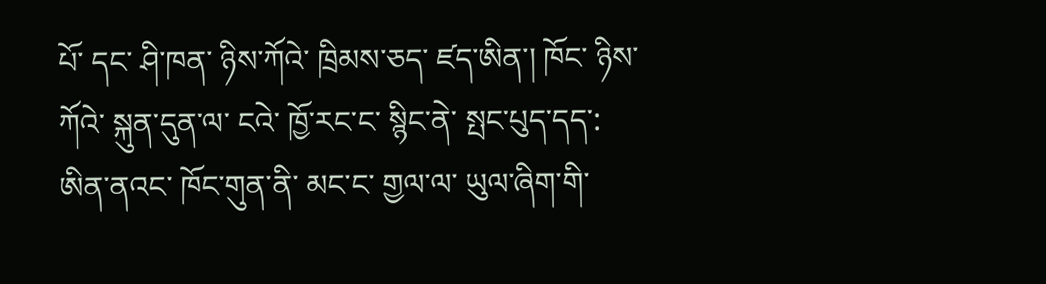པོ་ དང་ ཤི་ཁན་ ཉིས་ཀོའེ་ ཁྲིམས་ཅད་ ཛད་ཨིན་། ཁོང་ ཉིས་ཀོའེ་ སྐུན་དུན་ལ་ ངའེ་ ཁྱོ་རང་ང་ སྙིང་ནེ་ སྤང་པུད་དད་:
ཨིན་ནའང་ ཁོང་གུན་ནི་ མང་ང་ གྱལ་ལ་ ཡུལ་ཞིག་གི་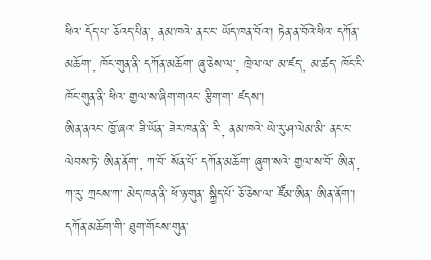ཕིའ་ དོད་པ་ ཅོའད་པིན་, ནམ་ཁའེ་ ནང་ང་ ཡོད་ཁན་བོའ་། ཏེན་ན་བོའེ་ཕིའ་ དཀོན་མཆོག་, ཁོང་གུན་ནི་ དཀོན་མཆོག་ ཞུ་ཅེས་ལ་, ཁྲེལ་ལ་ མ་ཛད་, མ་ཚད་ ཁོང་ངི་ ཁོང་གུན་ནི་ ཕིའ་ གྱལ་ས་ཞིག་གའང་ རྩིག་ག་ ཛདས་།
ཨིན་ནའང་ ཁྱོ་ཞའ་ ཟི་ཡོན་ ཟེར་ཁན་ནི་ རི་, ནམ་ཁའེ་ ཡེ་རུ་ཤ་ལེམ་མི་ ནང་ང་ ལེབས་ཏེ་ ཨིན་ནོག་, ཀ་བོ་ སོན་པོ་ དཀོན་མཆོག་ ཞུག་སའེ་ གྱལ་ས་བོ་ ཨིན་, ཀ་རུ་ ཀྲངས་ཀ་ མེད་ཁན་ནི་ ཕོ་ཉ་གུན་ སྐྱིད་པོ་ ཅོ་ཅེས་ལ་ ཛོམ་ཨིན་ ཨིན་ནོག་།
དཀོན་མཆོག་གི་ ཐུག་གོངས་གུན་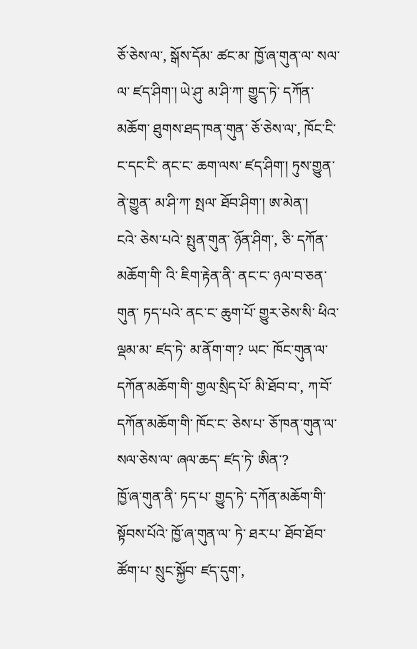ཅོ་ཅེས་ལ་, སྒོས་དོམ་ ཚང་མ་ ཁྱོ་ཞ་གུན་ལ་ སལ་ལ་ ཛད་ཤིག་། ཡེ་ཤུ་ མ་ཤི་ཀ་ གྱུད་ཏེ་ དཀོན་མཆོག་ ཐུགས་ཐད་ཁན་གུན་ ཅོ་ཅེས་ལ་, ཁོང་ངི་ ང་དང་ངི་ ནང་ང་ ཆག་ལས་ ཛད་ཤིག་། ཏུས་གྱུན་ནེ་གྱུན་ མ་ཤི་ཀ་ སྤལ་ ཐོབ་ཤིག་། ཨ་མེན་།
ངའེ་ ཅེས་པའེ་ སྤུན་གུན་ ཉོན་ཤིག་, ཅི་ དཀོན་མཆོག་གི་ འི་ ཇིག་རྟེན་ནི་ ནང་ང་ ཉལ་བ་ཅན་གུན་ ཏད་པའེ་ ནང་ང་ ཆུག་པོ་ གྱུར་ཅེས་སི་ ཕིའ་ ལྡམ་མ་ ཛད་ཏེ་ མ་ནོག་ག་? ཡང་ ཁོང་གུན་ལ་ དཀོན་མཆོག་གི་ གྱལ་སྲིད་པོ་ མི་ཐོབ་བ་, ཀ་བོ་ དཀོན་མཆོག་གི་ ཁོང་ང་ ཅེས་པ་ ཅོ་ཁན་གུན་ལ་ སལ་ཅེས་ལ་ ཞལ་ཆད་ ཛད་ཏེ་ ཨིན་?
ཁྱོ་ཞ་གུན་ནི་ ཏད་པ་ གྱུད་ཏེ་ དཀོན་མཆོག་གི་ སྟོབས་པོའེ་ ཁྱོ་ཞ་གུན་ལ་ ཏེ་ ཐར་པ་ ཐོབ་ཐོབ་ ཚོག་པ་ སྲུང་སྐྱོབ་ ཛད་དུག་,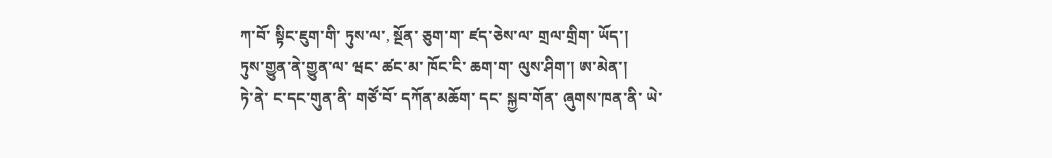ཀ་བོ་ སྟིང་ཇུག་གི་ ཏུས་ལ་, སྔོན་ ཅུག་ག་ ཛད་ཅེས་ལ་ གྲལ་གྲིག་ ཡོད་།
ཏུས་གྱུན་ནེ་གྱུན་ལ་ ཝང་ ཚང་མ་ ཁོང་ངི་ ཆག་ག་ ལུས་ཤིག་། ཨ་མེན་།
ཏེ་ནེ་ ང་དང་གུན་ནི་ གཙོ་བོ་ དཀོན་མཆོག་ དང་ སྐྱབ་གོན་ ཞུགས་ཁན་ནི་ ཡེ་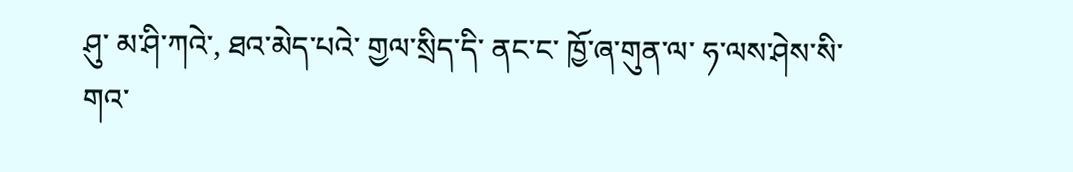ཤུ་ མ་ཤི་ཀའེ་, ཐའ་མེད་པའེ་ གྱལ་སྲིད་དི་ ནང་ང་ ཁྱོ་ཞ་གུན་ལ་ ཧ་ལས་ཤེས་སི་ གའ་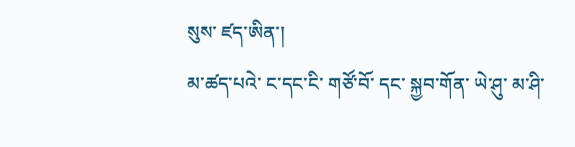སུས་ ཛད་ཨིན་།
མ་ཚད་པའེ་ ང་དང་ངི་ གཙོ་བོ་ དང་ སྐྱབ་གོན་ ཡེ་ཤུ་ མ་ཤི་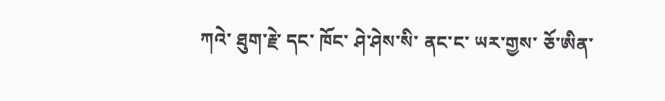ཀའེ་ ཐུག་རྗེ་ དང་ ཁོང་ ཤེ་ཤེས་སི་ ནང་ང་ ཡར་གྱས་ ཅོ་ཨིན་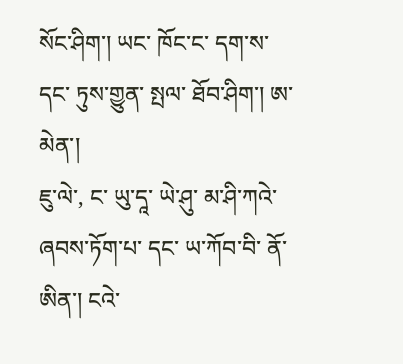སོང་ཤིག་། ཡང་ ཁོང་ང་ དག་ས་ དང་ ཏུས་གྱུན་ སྤལ་ ཐོབ་ཤིག་། ཨ་མེན་།
ཇུ་ལེ་, ང་ ཡུ་དཱ་ ཡེ་ཤུ་ མ་ཤི་ཀའེ་ ཞབས་ཏོག་པ་ དང་ ཡ་ཀོབ་བི་ ནོ་ ཨིན་། ངའེ་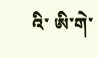འི་ ཨི་གེ་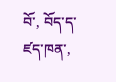བོ་, བོད་ད་ ཛད་ཁན་,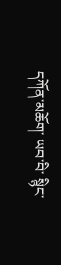དཀོན་མཆོག་ ཡབ་བི་ སྙིང་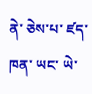ནེ་ ཅེས་པ་ ཛད་ཁན་ ཡང་ ཡེ་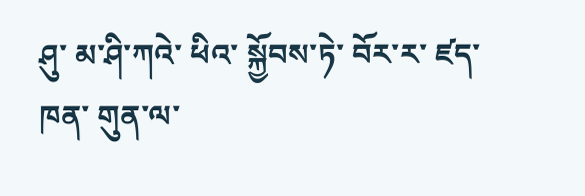ཤུ་ མ་ཤི་ཀའེ་ ཕིའ་ སྐྱོབས་ཏེ་ བོར་ར་ ཛད་ཁན་ གུན་ལ་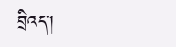བྲིའད་།